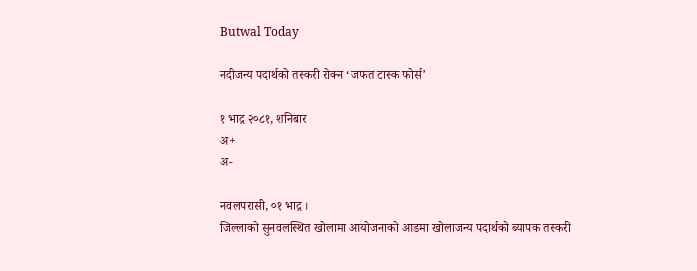Butwal Today

नदीजन्य पदार्थको तस्करी रोक्न ‘जफत टास्क फोर्स’

१ भाद्र २०८१, शनिबार
अ+
अ-

नवलपरासी, ०१ भाद्र ।
जिल्लाको सुनवलस्थित खोलामा आयोजनाको आडमा खोलाजन्य पदार्थको ब्यापक तस्करी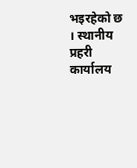भइरहेको छ । स्थानीय प्रहरी कार्यालय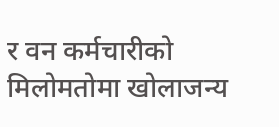र वन कर्मचारीको मिलोमतोमा खोलाजन्य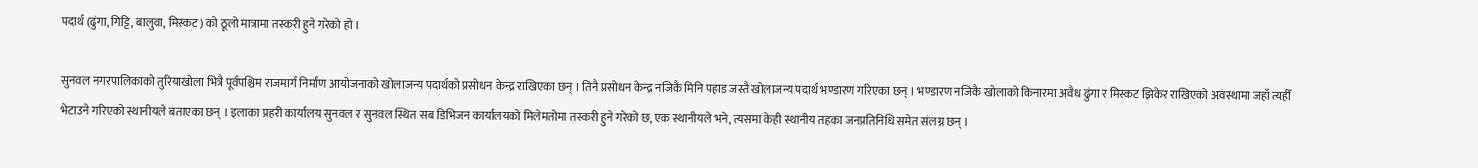पदार्थ (ढुंगा, गिट्टि, बालुवा, मिस्कट) को ठूलो मात्रामा तस्करी हुने गरेको हो ।

सुनवल नगरपालिकाको तुरियाखोला भित्रै पूर्वपश्चिम राजमार्ग निर्माण आयोजनाको खोलाजन्य पदार्थको प्रसोधन केन्द्र राखिएका छन् । तिनै प्रसोधन केन्द्र नजिकै मिनि पहाड जस्तै खोलाजन्य पदार्थ भण्डारण गरिएका छन् । भण्डारण नजिकै खोलाको किनारमा अवैध ढुंगा र मिस्कट झिकेर राखिएको अवस्थामा जहाँ त्यहीँ भेटाउने गरिएको स्थानीयले बताएका छन् । इलाका प्रहरी कार्यालय सुनवल र सुनवल स्थित सब डिभिजन कार्यालयको मिलेमतोमा तस्करी हुने गरेको छ, एक स्थानीयले भने, त्यसमा केही स्थानीय तहका जनप्रतिनिधि समेत संलग्न छन् ।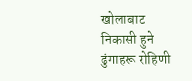खोलाबाट निकासी हुने ढुंगाहरू रोहिणी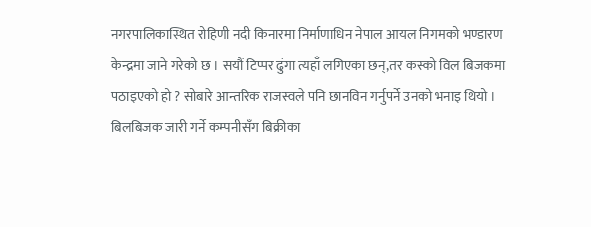नगरपालिकास्थित रोहिणी नदी किनारमा निर्माणाधिन नेपाल आयल निगमको भण्डारण केन्द्रमा जाने गरेको छ । सयौं टिप्पर ढुंगा त्यहाँ लगिएका छन्,तर कस्को विल बिजकमा पठाइएको हो ? सोबारे आन्तरिक राजस्वले पनि छानविन गर्नुपर्ने उनको भनाइ थियो । बिलबिजक जारी गर्ने कम्पनीसँग बिक्रीका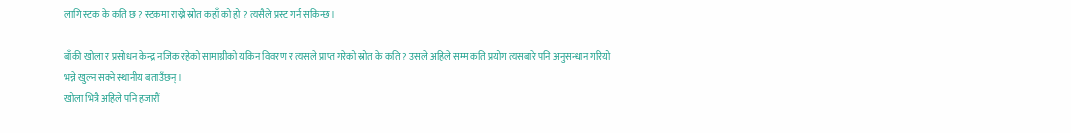लागि स्टक के कति छ ? स्टकमा राख्ने स्रोत कहाँ को हो ? त्यसैले प्रस्ट गर्न सकिन्छ ।

बाँकी खोला र प्रसोधन केन्द्र नजिक रहेको सामाग्रीको यकिन विवरण र त्यसले प्राप्त गरेको स्रोत के कति ? उसले अहिले सम्म कति प्रयोग त्यसबारे पनि अनुसन्धान गरियो भन्ने खुल्न सक्ने स्थानीय बताउँछन् ।
खोला भित्रै अहिले पनि हजारौं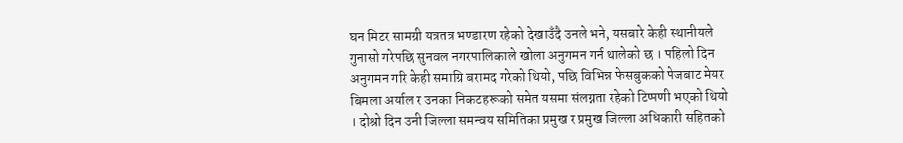घन मिटर सामग्री यत्रतत्र भण्डारण रहेको देखाउँदै उनले भने, यसबारे केही स्थानीयले गुनासो गरेपछि सुनवल नगरपालिकाले खोला अनुगमन गर्न थालेको छ । पहिलो दिन अनुगमन गरि केही समाग्रि बरामद गरेको थियो, पछि विभिन्न फेसबुकको पेजबाट मेयर बिमला अर्याल र उनका निकटहरूको समेत यसमा संलग्नता रहेको टिप्पणी भएको थियो । दोश्रो दिन उनी जिल्ला समन्वय समितिका प्रमुख र प्रमुख जिल्ला अधिकारी सहितको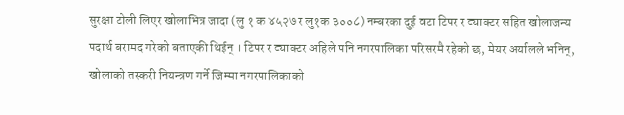सुरक्षा टोली लिएर खोलाभित्र जादा (लु १ क ४५२७ र लु१क ३००८) नम्बरका दुई वटा टिपर र ट्याक्टर सहित खोलाजन्य पदार्थ बरामद गरेको बताएकी थिईन् । टिपर र ट्याक्टर अहिले पनि नगरपालिका परिसरमै रहेको छ, मेयर अर्यालले भनिन्, खोलाको तस्करी नियन्त्रण गर्ने जिम्मा नगरपालिकाको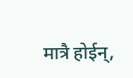मात्रै होईन्,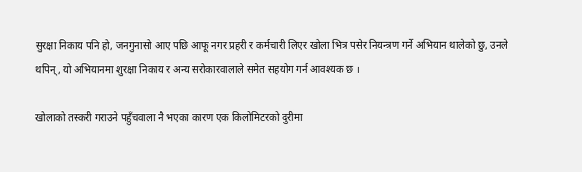सुरक्षा निकाय पनि हो, जनगुनासो आए पछि आफू नगर प्रहरी र कर्मचारी लिएर खोला भित्र पसेर नियन्त्रण गर्ने अभियान थालेको छु, उनले थपिन्, यो अभियानमा शुरक्षा निकाय र अन्य सरोकारवालाले समेत सहयोग गर्न आवश्यक छ ।

खोलाको तस्करी गराउने पहुँचवाला नै भएका कारण एक किलोमिटरको दुरीमा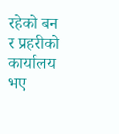रहेको बन र प्रहरीको कार्यालय भए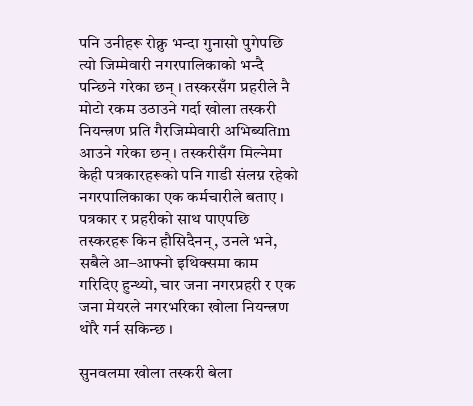पनि उनीहरू रोक्नु भन्दा गुनासो पुगेपछि त्यो जिम्मेवारी नगरपालिकाको भन्दै पन्छिने गरेका छन् । तस्करसँग प्रहरीले नै मोटो रकम उठाउने गर्दा खोला तस्करी नियन्त्रण प्रति गैरजिम्मेवारी अभिब्यतिm आउने गरेका छन् । तस्करीसँग मिल्नेमा केही पत्रकारहरूको पनि गाडी संलग्न रहेको नगरपालिकाका एक कर्मचारीले बताए । पत्रकार र प्रहरीको साथ पाएपछि तस्करहरू किन हौसिदैनन्, उनले भने, सबैले आ–आफ्नो इथिक्समा काम गरिदिए हुन्थ्यो, चार जना नगरप्रहरी र एक जना मेयरले नगरभरिका खोला नियन्त्रण थोरै गर्न सकिन्छ ।

सुनवलमा खोला तस्करी बेला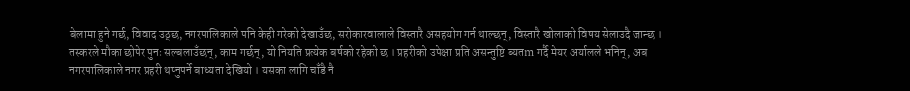बेलामा हुने गर्छ, विवाद उठ्छ, नगरपालिकाले पनि केही गरेको देखाउँछ, सरोकारवालाले विस्तारै असहयोग गर्न थाल्छन्, विस्तारै खोलाको विषय सेलाउदै जान्छ । तस्करले मौका छोपेर पुनः सल्बलाउँछन्, काम गर्छन्, यो नियति प्रत्येक बर्षको रहेको छ । प्रहरीको उपेक्षा प्रति असन्तुष्टि ब्यतm गर्दै मेयर अर्यालले भनिन्, अब नगरपालिकाले नगर प्रहरी थप्नुपर्ने बाध्यता देखियो । यसका लागि चाँडै नै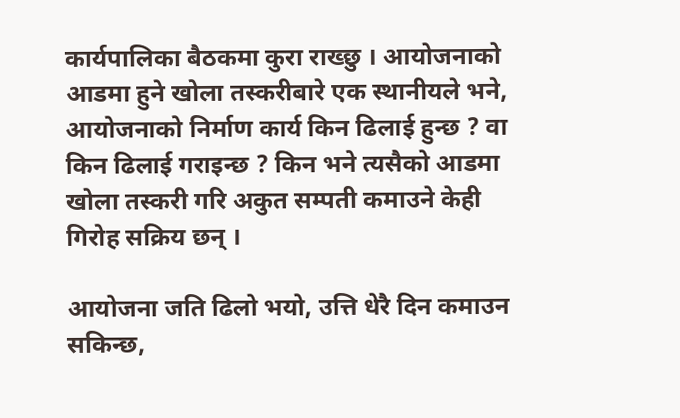कार्यपालिका बैठकमा कुरा राख्छु । आयोजनाको आडमा हुने खोला तस्करीबारे एक स्थानीयले भने, आयोजनाको निर्माण कार्य किन ढिलाई हुन्छ ? वा किन ढिलाई गराइन्छ ? किन भने त्यसैको आडमा खोला तस्करी गरि अकुत सम्पती कमाउने केही गिरोह सक्रिय छन् ।

आयोजना जति ढिलो भयो, उत्ति धेरै दिन कमाउन सकिन्छ,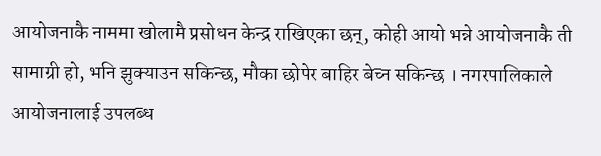आयोजनाकै नाममा खोलामै प्रसोधन केन्द्र राखिएका छन्, कोही आयो भन्ने आयोजनाकै ती सामाग्री हो, भनि झुक्याउन सकिन्छ, मौका छोपेर बाहिर बेच्न सकिन्छ । नगरपालिकाले आयोजनालाई उपलब्ध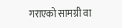गराएको सामग्री वा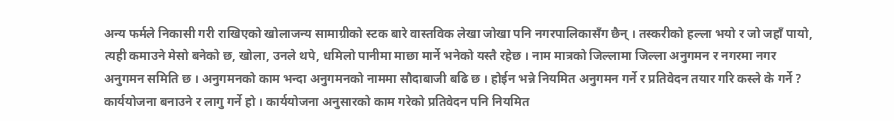अन्य फर्मले निकासी गरी राखिएको खोलाजन्य सामाग्रीको स्टक बारे वास्तविक लेखा जोखा पनि नगरपालिकासँग छैन् । तस्करीको हल्ला भयो र जो जहाँ पायो, त्यही कमाउने मेसो बनेको छ, खोला, उनले थपे, धमिलो पानीमा माछा मार्ने भनेको यस्तै रहेछ । नाम मात्रको जिल्लामा जिल्ला अनुगमन र नगरमा नगर अनुगमन समिति छ । अनुगमनको काम भन्दा अनुगमनको नाममा सौदाबाजी बढि छ । होईन भन्ने नियमित अनुगमन गर्ने र प्रतिवेदन तयार गरि कस्ले के गर्ने ? कार्ययोजना बनाउने र लागु गर्ने हो । कार्ययोजना अनुसारको काम गरेको प्रतिवेदन पनि नियमित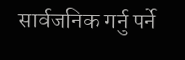सार्वजनिक गर्नु पर्ने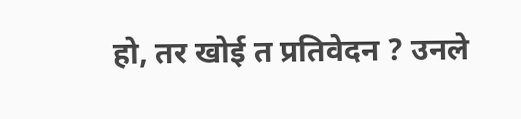हो, तर खोई त प्रतिवेदन ? उनले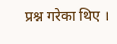प्रश्न गरेका थिए ।